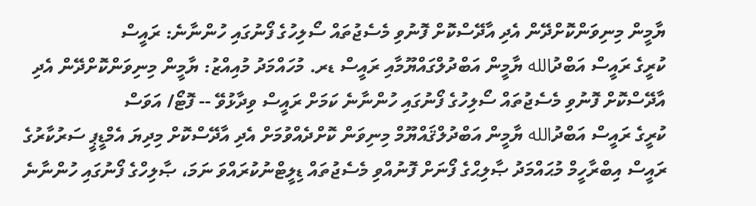ޔާމީން މިނިވަންކޮށްދޭން އެދި އާދޭސްކޮށް ފޮނުވި މެސެޖުތައް ސޯލިހުގެ ފޯނުގައި ހުންނާނެ: ރައީސް
ކުރީގެ ރައީސް އަބްދުالله ޔާމީން އަބްދުލްގައްޔޫމާއި ރައީސް ޑރ. މުހައްމަދު މުއިއްޒު: ޔާމީން މިނިވަންކޮށްދޭން އެދި އާދޭސްކޮށް ފޮނުވި މެސެޖުތައް ސޯލިހުގެ ފޯނުގައި ހުންނާނެ ކަމަށް ރައީސް ވިދާޅުވޭ -- ފޮޓޯ/ އަވަސް
ކުރީގެ ރައީސް އަބްދުالله ޔާމީން އަބްދުލްޤައްޔޫމް މިނިވަން ކޮށްދެއްވުމަށް އެދި އާދޭސްކޮށް މިދިޔަ އެމްޑީޕީ ސަރުކާރުގެ ރައީސް އިބްރާހީމް މުޙައްމަދު ޞާލިޙްގެ ފޯނަށް ފޮނުއްވި މެސެޖުތައް ޑިލީޓްނުކުރައްވަ ނަމަ، ޞާލިހްގެ ފޯނުގައި ހުންނާނެ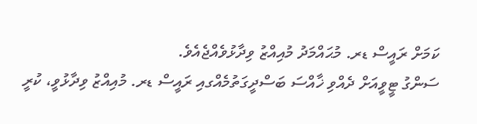ކަމަށް ރައީސް ޑރ. މުޙައްމަދު މުއިއްޒު ވިދާޅުވެއްޖެއެވެ.
ސަންގު ޓީވީއަށް ދެއްވި ޚާއްސަ ބަސްދީގަތުމެއްގއި ރައީސް ޑރ. މުއިއްޒު ވިދާޅުވީ، ކުރީ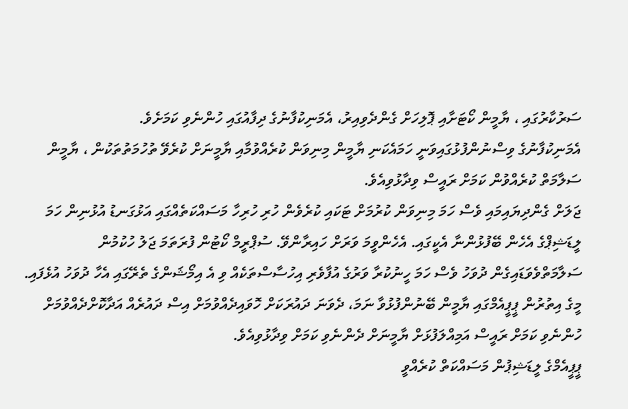ސަރުކާރުގައި ، ޔާމީން ކޯޓަށާއި ޕޮލިހަށް ގެންދެވިއިރު، އެމަނިކުފާނުގެ ދިފާއުގައި ހުންނެވި ކަމަށެވެ.
އެމަނިކުފާނުގެ ވިސްނުންފުޅުގައިވަނީ ހަމައެކަނި ޔާމީން މިނިވަން ކުރެއްވުމާއި ޔާމީނަށް ކުރެވޭ ތުހުމަތުތަކުން ، ޔާމީން ސަލާމަތް ކުރެއްވުން ކަމަށް ރައީސް ވިދާޅުވިއެވެ.
ޖަލަށް ގެންދިޔައިމައި ވެސް ހަމަ މިނިވަން ކުރުމަށް ޓަކައި ކުރެވެން ހުރި ހުރިހާ މަސައްކަތެއްގައި އަޅުގަނޑު އުޅުނިން ހަމަ ލީޑަޝިޕްގެ އެހެން ބޭފުޅުންނާ އެކީގައި. އެހެންވީމަ ވަރަށް ހައިރާންވޭ. ސުޕްރީމް ކޯޓުން ފުރަތަމަ ޖަލު ހުކުމުން ސަލާމަތްވެވަޑައިގެން ދުވަހު ވެސް ހަމަ ހީނުކުރާ ވަރުގެ އުފާވެރި އިހުސާސްތަކެއް ވި އެ އިމޯޝަންގެ ތެރޭގައި އެހާ ދުވަހު އުޅެފައި.
މީގެ އިތުރުން ޕީޕީއެމްގައި ޔާމީން ބޭނުންފުޅުވާ ނަމަ، ދެވަނަ ދައުރަކަށް ހޮވައިދެއްވުމަށް އިސް ދައުރެއް އަދާކޮށްދެއްވުމަށް ހުންނެވި ކަމަށް ރައީސް އަމިއްލަފުޅަށް ޔާމީނަށް ދެންނެވި ކަމަށް ވިދާޅުވިއެވެ.
ޕީޕީއެމްގެ ލީޑަޝިޕުން މަސައްކަތް ކުރެއްވީ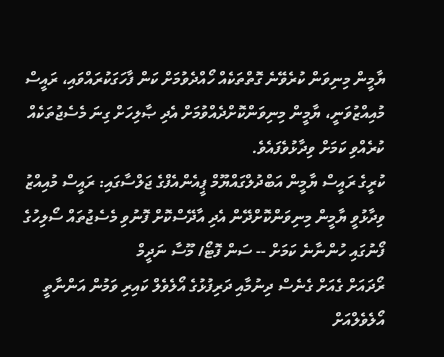ޔާމީން މިނިވަން ކުރެވޭނެ ގޮތްތަކެއް ހޯއްދެވުމަށް ކަން ފާހަގަކުރައްވައި، ރައީސް މުއިއްޒުވަނީ، ޔާމީން މިނިވަންކޮށްދެއްވުމަށް އެދި ޞާލިހަށް ގިނަ މެސެޖުތަކެއް ކުރެއްވި ކަމަށް ވިދާޅުވެފައެވެ.
ކުރީގެ ރައީސް ޔާމީން އަބްދުލްގައްޔޫމް ޕީއެންއެފްގެ ޖަލްސާގައި: ރައީސް މުއިއްޒު ވިދާޅުވީ ޔާމީން މިނިވަންކޮށްދޭން އެދި އާދޭސްކޮށް ފޮނުވި މެސެޖުތައް ސޯލިހުގެ ފޯނުގައި ހުންނާނެ ކަމަށް -- ސަން ފޮޓޯ/ މޫސާ ނަދީމް
ރޯދައަށް ގެއަށް ގެނެސް ދިނުމާއި ދަރިފުޅުގެ އޯލެވެލް ކައިރި ވަމުން އަންނާތީ އޯލެވެލްއަށް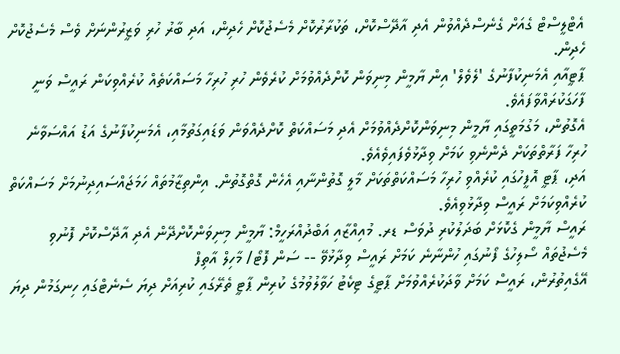އެޓްލީސްޓް ގެއަށް ގެނެސްދެއްވުން އެދި އާދޭސްކޮށް، ތަކުރާރުކޮށް މެސެޖުކޮށް ހެދިން، އަދި ބާރު ހުރި ވަޒީރުންނަށް ވެސް މެސެޖުކޮށް ހެދިން.
ޕާޓީއާއި އެމަނިކުފާނުގެ 'ލެވެލް' އިން ޔާމީން މިނިވަން ކޮށްދެއްވުމަށް ކުރެވެން ހުރި ހުރިހާ މަސައްކަތެއް ކުރެއްވިކަން ރައީސް ވަނީ ފާހަގަކުރައްވާފައެވެ.
އެގޮތުން، މަގުމަތީގައި ޔާމީން މިނިވަންކޮށްދެއްވުމަށް އެދި މަސައްކަތް ކޮށްދެއްވަން ވަޑައިގަތުމާއި، އެމަނިކުފާނުގެ އަޑު އައްސަވާނެ ހުރިހާ ފަރާތްތަކަށް ދެންނެވި ކަމަށް ވިދާޅުވެފައިވެއެވެ.
އަދި، ޕާޓީ އޮފީހުގައި ކުރެއްވި ހުރިހާ މަސައްކަތްތަކަށް މާލީ ގޮތުންނާއި އެހެން ގޮތްގޮތުން. އިންތިޒާމުތައް ހަމަޖައްސައިދިނުމަށް މަސައްކަތް ކުރެއްވިކަމަށް ރައީސް ވިދާޅުވިއެވެ.
ރައީސް ޔާމީން ގެކޮޅަށް ބަދަލުކުރި ދުވަސް ޑރ. މުއިއްޒާއި އަބްދުއްރަހީމް: ޔާމީން މިނިވަންކޮށްދޭން އެދި އާދޭސްކޮށް ފޮނުވި މެސެޖުތައް ސޯލިހުގެ ފޯނުގައި ހުންނާނެ ކަމަށް ރައީސް ވިދާޅުވޭ -- ސަން ފޮޓޯ/ މާހިލް އާތިފް
އޭގެއިތުރުން، ރައީސް ކަމަށް ވާދަކުރެއްވުމަށް ޕާޓީގެ ޓިކެޓު ހަވާލުވުމުގެ ކުރިން ޕާޓީ ތެރޭގައި ކުރިއަށް ދިޔަ ސެނެޓްގައި ހިނގަމުން ދިޔަ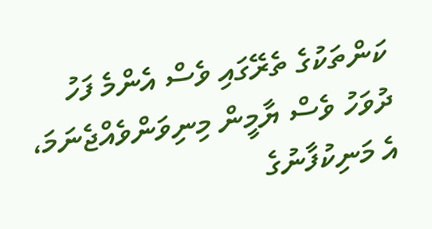ކަންތަކުގެ ތެރޭގައި ވެސް އެންމެ ފަހު ދުވަހު ވެސް ޔާމީން މިނިވަންވެއްޖެނަމަ، އެ މަނިކުފާނުގެ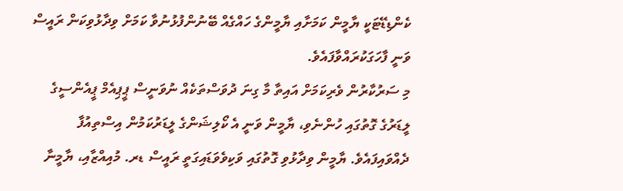ކެންޑިޑޭޓަކީ ޔާމީން ކަމަށާއި ޔާމީންގެ ހައްގެއް ބޭނުންފުޅުނުވާ ކަމަށް ވިދާޅުވިކަން ރައީސް ވަނީ ފާހަގަކުރައްވާފައެވެ.
މި ސަރުކާރުން ވެރިކަމަށް އައިތާ މާ ގިނަ ދުވަސްތަކެއް ނުވަނީސް ޕީޕިއެމް ޕީއެންސީގެ ލީޑަރުގެ ގޮތުގައި ހުންނެވި، ޔާމީން ވަނީ އެ ކޯލިޝަންގެ ލީޑަރުކަމުން އިސްތިއުފާ ދެއްވައިފައެވެ. ޔާމީން ވިދާޅުވި ގޮތުގައި ވަކިވެވަޑައިގަތީ ރައީސް ޑރ. މުއިއްޒާއި، ޔާމީނާ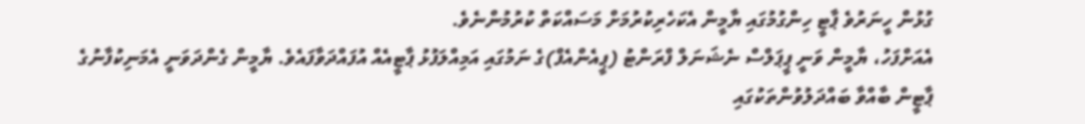ގުޅުން ހީނަރުވެ ޕާޓީ ހިންގުމުގައި ޔާމީން އެކަހެރިކުރުމަށް މަސައްކަތް ކުރުމުންނެވެ.
އެއަށްފަހު، ޔާމީން ވަނީ ޕީޕަލްސް ނެޝަނަލް ފްރަންޓު (ޕީއެންއެފް)ގެ ނަމުގައި އަމިއްލަފުޅު ޕާޓީއެއް އުފައްދަވާފައެވެ. ޔާމީން ގެންދަވަނީ އެމަނިކުފާނުގެ ޕާޓީން ބާއްވާ ބައްދަލުވުންތަކުގައި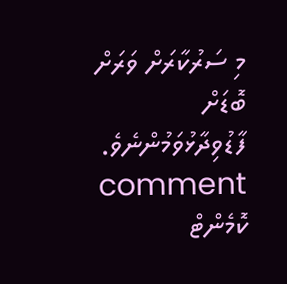މި ސަރުކާރަށް ވަރަށް ބޮޑަށް ފާޑުވިދާޅުވަމުންނެވެ.
comment ކޮމެންޓް